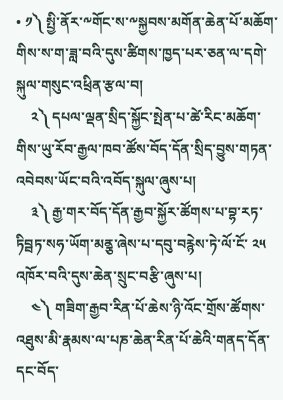• ༡༽ སྤྱི་ནོར་༸གོང་ས་༸སྐྱབས་མགོན་ཆེན་པོ་མཆོག་གིས་ས་ག་ཟླ་བའི་དུས་ཚིགས་ཁྱད་པར་ཅན་ལ་དགེ་སྐུལ་གསུང་འཕྲིན་རྩལ་བ།
    ༢༽ དཔལ་ལྡན་སྲིད་སྐྱོང་སྤེན་པ་ཚེ་རིང་མཆོག་གིས་ཡུ་རོབ་རྒྱལ་ཁབ་ཚོས་བོད་དོན་སྲིད་བྱུས་གཏན་འབེབས་ཡོང་བའི་འབོད་སྐུལ་ཞུས་པ།
    ༣༽ རྒྱ་གར་བོད་དོན་རྒྱབ་སྐྱོར་ཚོགས་པ་བྷ་རཏ་ཏིབྦཏ་སཧ་ཡོག་མནྕ་ཞེས་པ་དབུ་བརྙེས་ཏེ་ལོ་ངོ་ ༢༥ འཁོར་བའི་དུས་ཆེན་སྲུང་བརྩི་ཞུས་པ།
    ༤༽ གཟིག་རྒྱབ་རིན་པོ་ཆེས་ཉི་འོང་གྲོས་ཚོགས་འཐུས་མི་རྣམས་ལ་པཎ་ཆེན་རིན་པོ་ཆེའི་གནད་དོན་དང་བོད་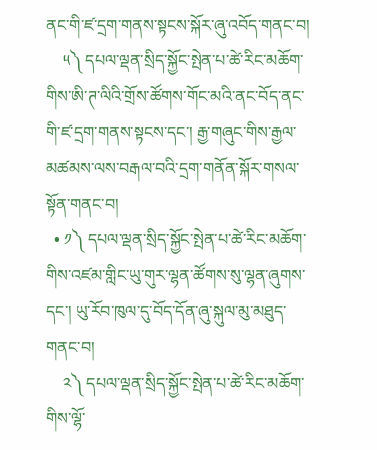ནང་གི་ཛ་དྲག་གནས་སྟངས་སྐོར་ཞུ་འབོད་གནང་བ།
    ༥༽ དཔལ་ལྡན་སྲིད་སྐྱོང་སྤེན་པ་ཚེ་རིང་མཆོག་གིས་ཨི་ཊ་ལིའི་གྲོས་ཚོགས་གོང་མའི་ནང་བོད་ནང་གི་ཛ་དྲག་གནས་སྟངས་དང་། རྒྱ་གཞུང་གིས་རྒྱལ་མཚམས་ལས་བརྒལ་བའི་དྲག་གནོན་སྐོར་གསལ་སྟོན་གནང་བ།
  • ༡༽ དཔལ་ལྡན་སྲིད་སྐྱོང་སྤེན་པ་ཚེ་རིང་མཆོག་གིས་འཛམ་གླིང་ཡུ་གུར་ལྷན་ཚོགས་སུ་ལྷན་ཞུགས་དང་། ཡུ་རོབ་ཁུལ་དུ་བོད་དོན་ཞུ་སྐུལ་མུ་མཐུད་གནང་བ།
    ༢༽ དཔལ་ལྡན་སྲིད་སྐྱོང་སྤེན་པ་ཚེ་རིང་མཆོག་གིས་ལྷོ་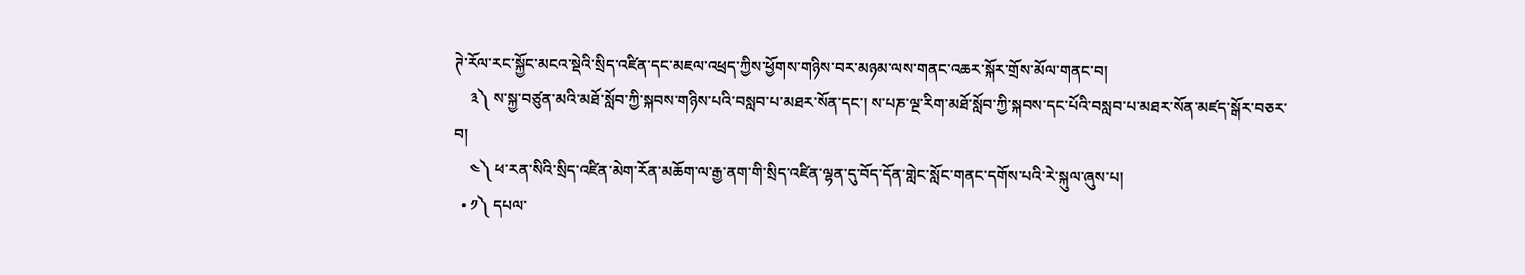ཊེ་རོལ་རང་སྐྱོང་མངའ་སྡེའི་སྲིད་འཛིན་དང་མཇལ་འཕྲད་ཀྱིས་ཕྱོགས་གཉིས་བར་མཉམ་ལས་གནང་འཆར་སྐོར་གྲོས་མོལ་གནང་བ།
    ༣༽ ས་སྐྱ་བཙུན་མའི་མཐོ་སློབ་ཀྱི་སྐབས་གཉིས་པའི་བསླབ་པ་མཐར་སོན་དང་། ས་པཎ་ལྔ་རིག་མཐོ་སློབ་ཀྱི་སྐབས་དང་པོའི་བསླབ་པ་མཐར་སོན་མཛད་སྒོར་བཅར་བ།
    ༤༽ ཕ་རན་སིའི་སྲིད་འཛིན་མེག་རོན་མཆོག་ལ་རྒྱ་ནག་གི་སྲིད་འཛིན་ལྷན་དུ་བོད་དོན་གླེང་སློང་གནང་དགོས་པའི་རེ་སྐུལ་ཞུས་པ།
  • ༡༽ དཔལ་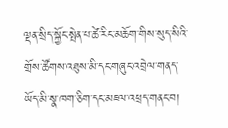ལྡན་སྲིད་སྐྱོང་སྤེན་པ་ཚེ་རིང་མཆོག་གིས་སུད་སིའི་གྲོས་ཚོགས་འཐུས་མི་དང་གཞུང་འབྲེལ་གནད་ཡོད་མི་སྣ་ཁག་ཅིག་དང་མཇལ་འཕྲད་གནང་བ།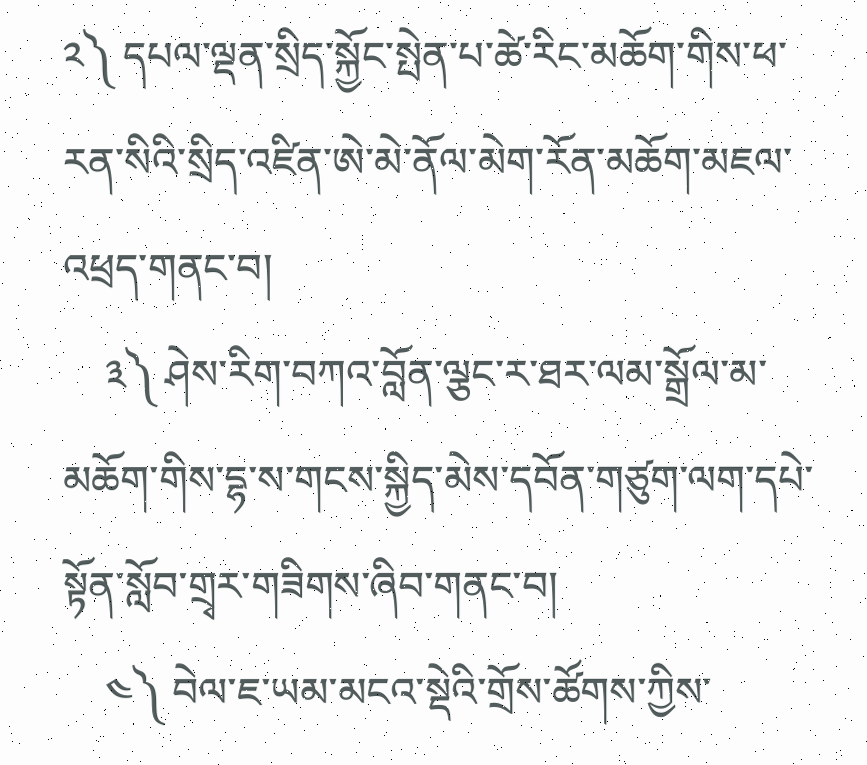༢༽ དཔལ་ལྡན་སྲིད་སྐྱོང་སྤེན་པ་ཚེ་རིང་མཆོག་གིས་ཕ་རན་སིའི་སྲིད་འཛིན་ཨེ་མེ་ནོལ་མེག་རོན་མཆོག་མཇལ་འཕྲད་གནང་བ།
    ༣༽ ཤེས་རིག་བཀའ་བློན་ལྕང་ར་ཐར་ལམ་སྒྲོལ་མ་མཆོག་གིས་དྷ་ས་གངས་སྐྱིད་མེས་དབོན་གཙུག་ལག་དཔེ་སྟོན་སློབ་གྲྭར་གཟིགས་ཞིབ་གནང་བ།
    ༤༽ བེལ་ཇ་ཡམ་མངའ་སྡེའི་གྲོས་ཚོགས་ཀྱིས་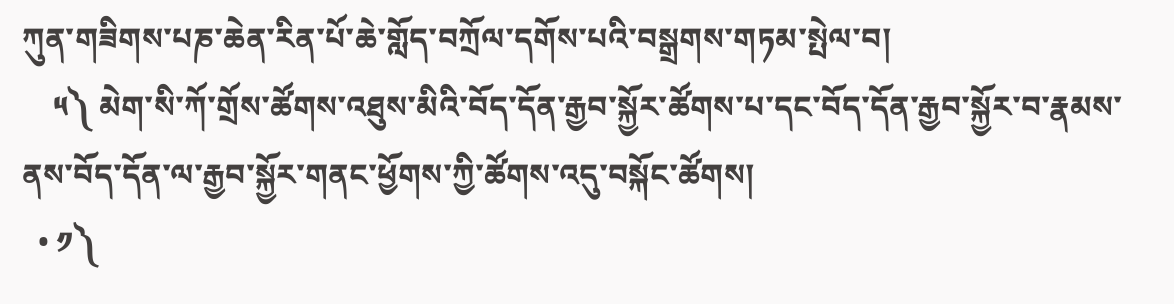ཀུན་གཟིགས་པཎ་ཆེན་རིན་པོ་ཆེ་གློད་བཀྲོལ་དགོས་པའི་བསྒྲགས་གཏམ་སྤེལ་བ།
    ༥༽ མེག་སི་ཀོ་གྲོས་ཚོགས་འཐུས་མིའི་བོད་དོན་རྒྱབ་སྐྱོར་ཚོགས་པ་དང་བོད་དོན་རྒྱབ་སྐྱོར་བ་རྣམས་ནས་བོད་དོན་ལ་རྒྱབ་སྐྱོར་གནང་ཕྱོགས་ཀྱི་ཚོགས་འདུ་བསྐོང་ཚོགས།
  • ༡༽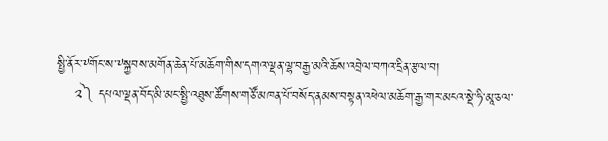སྤྱི་ནོར་༸གོང་ས་༸སྐྱབས་མགོན་ཆེན་པོ་མཆོག་གིས་དགའ་ལྡན་ལྷ་བརྒྱ་མའི་ཆོས་འབྲེལ་བཀའ་དྲིན་རྩལ་བ།
    ༢༽ དཔལ་ལྡན་བོད་མི་མང་སྤྱི་འཐུས་ཚོགས་གཙོ་མཁན་པོ་བསོད་ནམས་བསྟན་འཕེལ་མཆོག་རྒྱ་གར་མངའ་སྡེ་ཧི་མཱ་ཅལ་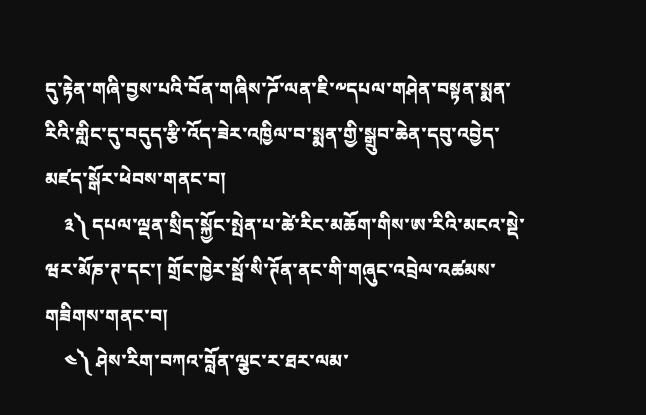དུ་རྟེན་གཞི་བྱས་པའི་བོན་གཞིས་ཌོ་ལན་ཇི་༸དཔལ་གཤེན་བསྟན་སྨན་རིའི་གླིང་དུ་བདུད་རྩི་འོད་ཟེར་འཁྱིལ་བ་སྨན་གྱི་སྒྲུབ་ཆེན་དབུ་འབྱེད་མཛད་སྒོར་ཕེབས་གནང་བ།
    ༣༽ དཔལ་ལྡན་སྲིད་སྐྱོང་སྤེན་པ་ཚེ་རིང་མཆོག་གིས་ཨ་རིའི་མངའ་སྡེ་ཝར་མོཎ་ཊ་དང་། གྲོང་ཁྱེར་སྦོ་སི་ཊོན་ནང་གི་གཞུང་འབྲེལ་འཚམས་གཟིགས་གནང་བ།
    ༤༽ ཤེས་རིག་བཀའ་བློན་ལྕང་ར་ཐར་ལམ་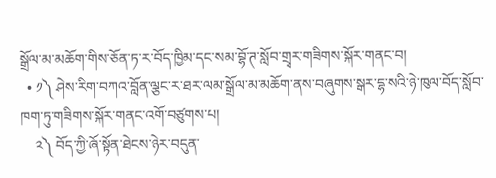སྒྲོལ་མ་མཆོག་གིས་ཅོན་ཏ་ར་བོད་ཁྱིམ་དང་སམ་བྷོ་ཊ་སློབ་གྲྭར་གཟིགས་སྐོར་གནང་བ།
  • ༡༽ ཤེས་རིག་བཀའ་བློན་ལྕང་ར་ཐར་ལམ་སྒྲོལ་མ་མཆོག་ནས་བཞུགས་སྒར་དྷ་སའི་ཉེ་ཁུལ་བོད་སློབ་ཁག་ཏུ་གཟིགས་སྐོར་གནང་འགོ་བཙུགས་པ།
    ༢༽ བོད་ཀྱི་ཞོ་སྟོན་ཐེངས་ཉེར་བདུན་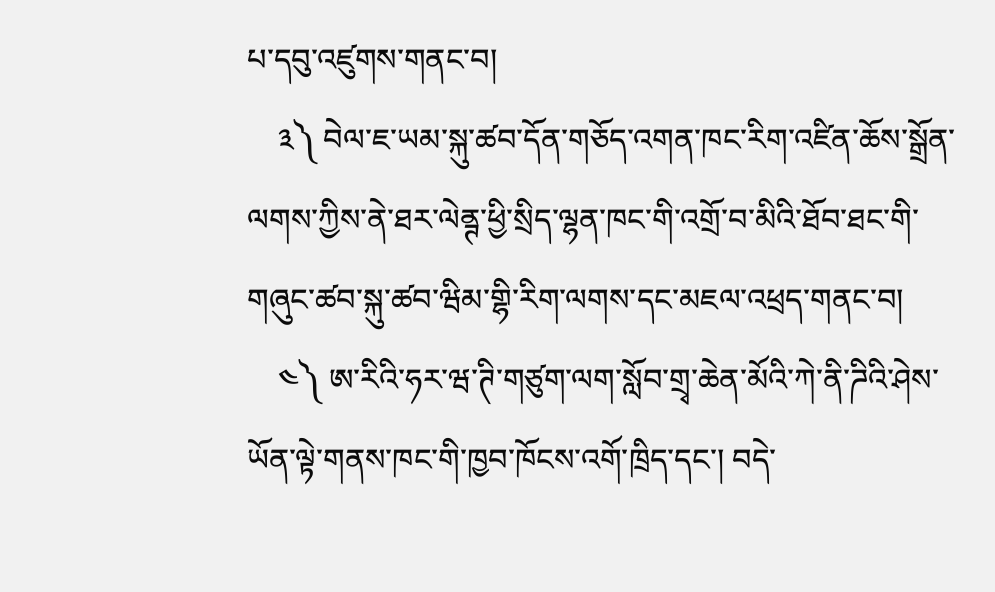པ་དབུ་འཛུགས་གནང་བ།
    ༣༽ བེལ་ཇ་ཡམ་སྐུ་ཚབ་དོན་གཅོད་འགན་ཁང་རིག་འཛིན་ཆོས་སྒྲོན་ལགས་ཀྱིས་ནེ་ཐར་ལེནྚ་ཕྱི་སྲིད་ལྷན་ཁང་གི་འགྲོ་བ་མིའི་ཐོབ་ཐང་གི་གཞུང་ཚབ་སྐུ་ཚབ་ཝིམ་གྷི་རིག་ལགས་དང་མཇལ་འཕྲད་གནང་བ།
    ༤༽ ཨ་རིའི་ཧར་ཝ་ཊི་གཙུག་ལག་སློབ་གྲྭ་ཆེན་མོའི་ཀེ་ནི་ཌིའི་ཤེས་ཡོན་ལྟེ་གནས་ཁང་གི་ཁྱབ་ཁོངས་འགོ་ཁྲིད་དང་། བདེ་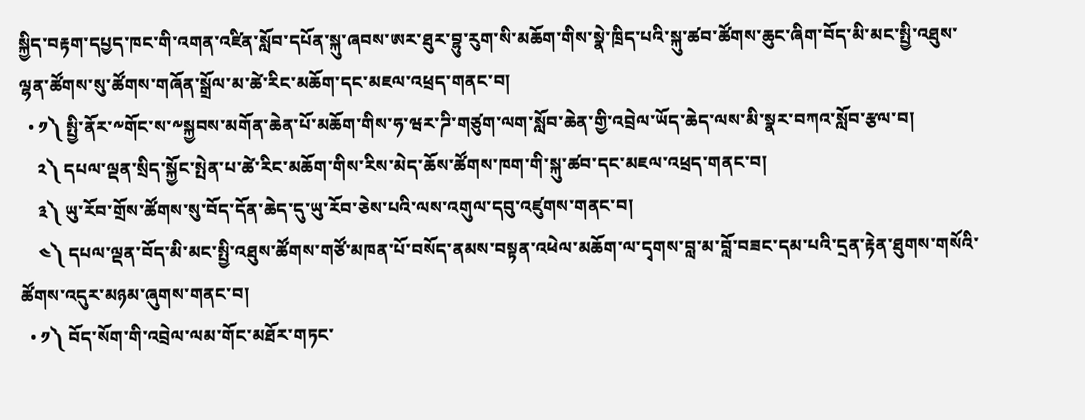སྐྱིད་བརྟག་དཔྱད་ཁང་གི་འགན་འཛིན་སློབ་དཔོན་སྐུ་ཞབས་ཨར་ཐུར་བྷུ་རུག་སི་མཆོག་གིས་སྣེ་ཁྲིད་པའི་སྐུ་ཚབ་ཚོགས་ཆུང་ཞིག་བོད་མི་མང་སྤྱི་འཐུས་ལྷན་ཚོགས་སུ་ཚོགས་གཞོན་སྒྲོལ་མ་ཚེ་རིང་མཆོག་དང་མཇལ་འཕྲད་གནང་བ།
  • ༡༽ སྤྱི་ནོར་༸གོང་ས་༸སྐྱབས་མགོན་ཆེན་པོ་མཆོག་གིས་ཧ་ཝར་ཌི་གཙུག་ལག་སློབ་ཆེན་གྱི་འབྲེལ་ཡོད་ཆེད་ལས་མི་སྣར་བཀའ་སློབ་རྩལ་བ།
    ༢༽ དཔལ་ལྡན་སྲིད་སྐྱོང་སྤེན་པ་ཚེ་རིང་མཆོག་གིས་རིས་མེད་ཆོས་ཚོགས་ཁག་གི་སྐུ་ཚབ་དང་མཇལ་འཕྲད་གནང་བ།
    ༣༽ ཡུ་རོབ་གྲོས་ཚོགས་སུ་བོད་དོན་ཆེད་དུ་ཡུ་རོབ་ཅེས་པའི་ལས་འགུལ་དབུ་འཛུགས་གནང་བ།
    ༤༽ དཔལ་ལྡན་བོད་མི་མང་སྤྱི་འཐུས་ཚོགས་གཙོ་མཁན་པོ་བསོད་ནམས་བསྟན་འཕེལ་མཆོག་ལ་དྭགས་བླ་མ་བློ་བཟང་དམ་པའི་དྲན་རྟེན་ཐུགས་གསོའི་ཚོགས་འདུར་མཉམ་ཞུགས་གནང་བ།
  • ༡༽ བོད་སོག་གི་འབྲེལ་ལམ་གོང་མཐོར་གཏང་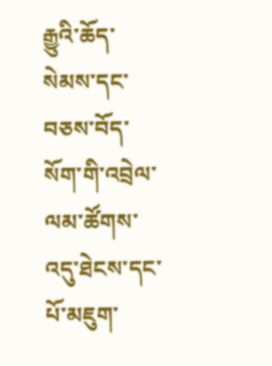རྒྱུའི་ཆོད་སེམས་དང་བཅས་བོད་སོག་གི་འབྲེལ་ལམ་ཚོགས་འདུ་ཐེངས་དང་པོ་མཇུག་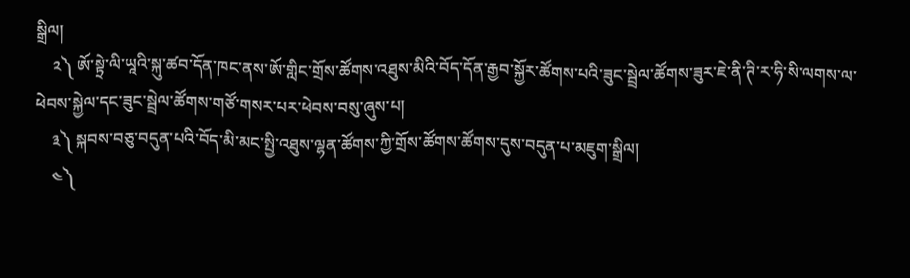སྒྲིལ།
    ༢༽ ཨོ་སྟྲེ་ལི་ཡཱའི་སྐུ་ཚབ་དོན་ཁང་ནས་ཨོ་གླིང་གྲོས་ཚོགས་འཐུས་མིའི་བོད་དོན་རྒྱབ་སྐྱོར་ཚོགས་པའི་ཟུང་སྦྲེལ་ཚོགས་ཟུར་ཇེ་ནི་ཊི་ར་ཧི་སི་ལགས་ལ་ཕེབས་སྐྱེལ་དང་ཟུང་སྦྲེལ་ཚོགས་གཙོ་གསར་པར་ཕེབས་བསུ་ཞུས་པ།
    ༣༽ སྐབས་བཅུ་བདུན་པའི་བོད་མི་མང་སྤྱི་འཐུས་ལྷན་ཚོགས་ཀྱི་གྲོས་ཚོགས་ཚོགས་དུས་བདུན་པ་མཇུག་སྒྲིལ།
    ༤༽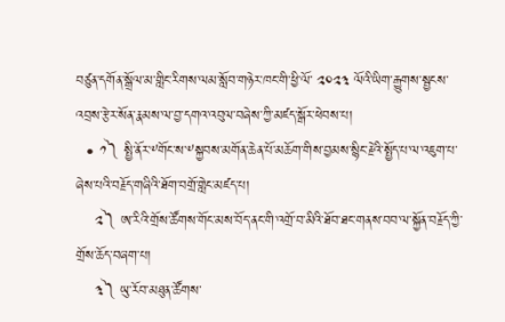བཙུན་དགོན་སྒྲོལ་མ་གླིང་རིགས་ལམ་སློབ་གཉེར་ཁང་གི་ཕྱི་ལོ་ ༢༠༢༣ ལོའི་ཡིག་རྒྱུགས་སྦྱངས་འབྲས་རྩེར་སོན་རྣམས་ལ་བྱ་དགའ་འབུལ་བཞེས་ཀྱི་མཛད་སྒོར་ཕེབས་པ།
  • ༡༽ སྤྱི་ནོར་༸གོང་ས་༸སྐྱབས་མགོན་ཆེན་པོ་མཆོག་གིས་བྱམས་སྙིང་རྗེའི་སྤྱོད་པ་ལ་འཇུག་པ་ཞེས་པའི་བརྗོད་གཞིའི་ཐོག་བགྲོ་གླེང་མཛད་པ།
    ༢༽ ཨ་རིའི་གྲོས་ཚོགས་གོང་མས་བོད་ནང་གི་འགྲོ་བ་མིའི་ཐོབ་ཐང་གནས་བབ་ལ་སྐྱོན་བརྗོད་ཀྱི་གྲོས་ཆོད་བཞག་པ།
    ༣༽ ཡུ་རོབ་མཐུན་ཚོགས་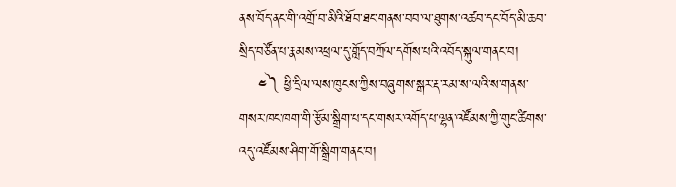ནས་བོད་ནང་གི་འགྲོ་བ་མིའི་ཐོབ་ཐང་གནས་བབ་ལ་ཐུགས་འཚབ་དང་བོད་མི་ཆབ་སྲིད་བཙོན་པ་རྣམས་འཕྲལ་དུ་གློད་བཀྲོལ་དགོས་པའི་འབོད་སྐུལ་གནང་བ།
    ༤༽ ཕྱི་དྲིལ་ལས་ཁུངས་ཀྱིས་བཞུགས་སྒར་རྡ་རམ་ས་ལའི་ས་གནས་གསར་ཁང་ཁག་གི་རྩོམ་སྒྲིག་པ་དང་གསར་འགོད་པ་ལྷན་འཛོམས་ཀྱི་གུང་ཚིགས་འདུ་འཛོམས་ཤིག་གོ་སྒྲིག་གནང་བ།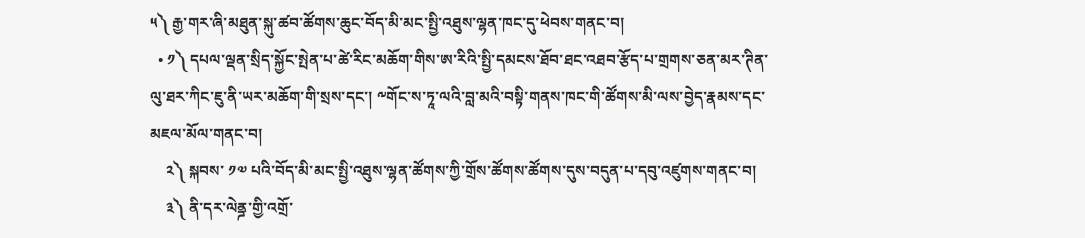༥༽ རྒྱ་གར་ཞི་མཐུན་སྐུ་ཚབ་ཚོགས་ཆུང་བོད་མི་མང་སྤྱི་འཐུས་ལྷན་ཁང་དུ་ཕེབས་གནང་བ།
  • ༡༽ དཔལ་ལྡན་སྲིད་སྐྱོང་སྤེན་པ་ཚེ་རིང་མཆོག་གིས་ཨ་རིའི་སྤྱི་དམངས་ཐོབ་ཐང་འཐབ་རྩོད་པ་གྲགས་ཅན་མར་ཊིན་ལུ་ཐར་ཀིང་ཇུ་ནི་ཡར་མཆོག་གི་སྲས་དང་། ༸གོང་ས་ཏཱ་ལའི་བླ་མའི་བསྟི་གནས་ཁང་གི་ཚོགས་མི་ལས་བྱེད་རྣམས་དང་མཇལ་མོལ་གནང་བ།
    ༢༽ སྐབས་ ༡༧ པའི་བོད་མི་མང་སྤྱི་འཐུས་ལྷན་ཚོགས་ཀྱི་གྲོས་ཚོགས་ཚོགས་དུས་བདུན་པ་དབུ་འཛུགས་གནང་བ།
    ༣༽ ནི་དར་ལེནྜ་གྱི་འགྲོ་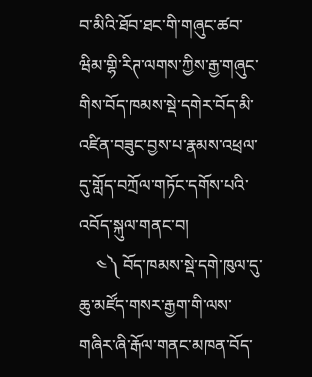བ་མིའི་ཐོབ་ཐང་གི་གཞུང་ཚབ་ཝིམ་གྷི་རིཊ་ལགས་ཀྱིས་རྒྱ་གཞུང་གིས་བོད་ཁམས་སྡེ་དགེར་བོད་མི་འཛིན་བཟུང་བྱས་པ་རྣམས་འཕྲལ་དུ་གློད་བཀྲོལ་གཏོང་དགོས་པའི་འབོད་སྐུལ་གནང་བ།
    ༤༽ བོད་ཁམས་སྡེ་དགེ་ཁུལ་དུ་ཆུ་མཛོད་གསར་རྒྱག་གི་ལས་གཞིར་ཞི་རྒོལ་གནང་མཁན་བོད་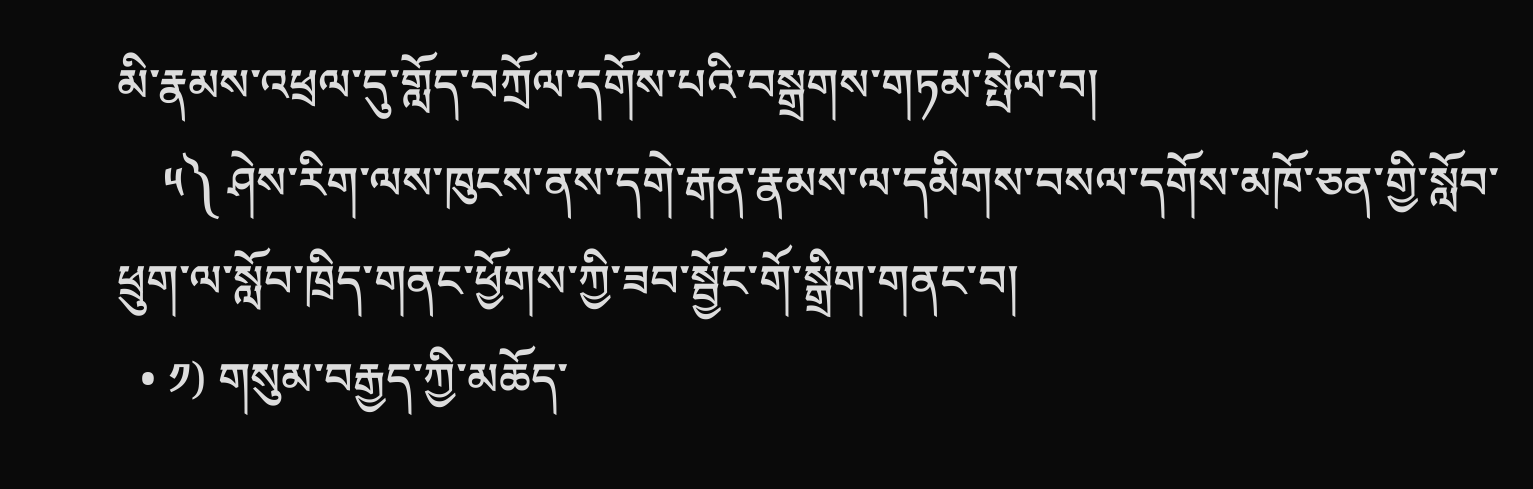མི་རྣམས་འཕྲལ་དུ་གློད་བཀྲོལ་དགོས་པའི་བསྒྲགས་གཏམ་སྤེལ་བ།
    ༥༽ ཤེས་རིག་ལས་ཁུངས་ནས་དགེ་རྒན་རྣམས་ལ་དམིགས་བསལ་དགོས་མཁོ་ཅན་གྱི་སློབ་ཕྲུག་ལ་སློབ་ཁྲིད་གནང་ཕྱོགས་ཀྱི་ཟབ་སྦྱོང་གོ་སྒྲིག་གནང་བ།
  • ༡) གསུམ་བརྒྱད་ཀྱི་མཆོད་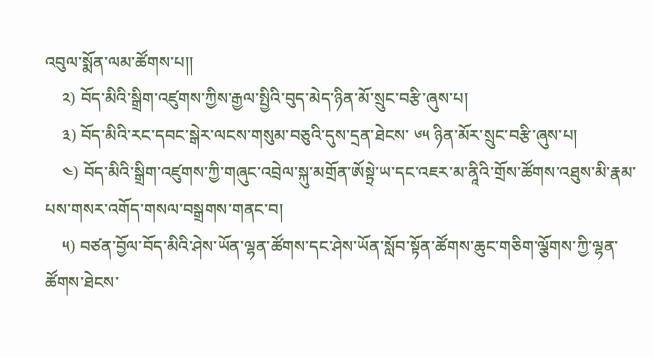འབུལ་སྨོན་ལམ་ཚོགས་པ།།
    ༢) བོད་མིའི་སྒྲིག་འཛུགས་ཀྱིས་རྒྱལ་སྤྱིའི་བུད་མེད་ཉིན་མོ་སྲུང་བརྩི་ཞུས་པ།
    ༣) བོད་མིའི་རང་དབང་སྒེར་ལངས་གསུམ་བཅུའི་དུས་དྲན་ཐེངས་ ༦༥ ཉིན་མོར་སྲུང་བརྩི་ཞུས་པ།
    ༤) བོད་མིའི་སྒྲིག་འཛུགས་ཀྱི་གཞུང་འབྲེལ་སྐུ་མགྲོན་ཨོསྟྲེ་ཡ་དང་འཇར་མ་ནཱིའི་གྲོས་ཚོགས་འཐུས་མི་རྣམ་པས་གསར་འགོད་གསལ་བསྒྲགས་གནང་བ།
    ༥) བཙན་བྱོལ་བོད་མིའི་ཤེས་ཡོན་ལྷན་ཚོགས་དང་ཤེས་ཡོན་སློབ་སྟོན་ཚོགས་ཆུང་གཅིག་ལྕོགས་ཀྱི་ལྷན་ཚོགས་ཐེངས་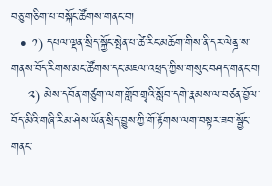བཅུ་གཅིག་པ་བསྐོང་ཚོགས་གནང་བ།
  • ༡) དཔལ་ལྡན་སྲིད་སྐྱོང་སྤེན་པ་ཚེ་རིང་མཆོག་གིས་ནི་དར་ལེནྜ་ས་གནས་བོད་རིགས་མང་ཚོགས་དང་མཇལ་འཕྲད་ཀྱིས་གསུང་བཤད་གནང་བ།
    ༢) མེས་དབོན་གཙུག་ལག་གློབ་གྲྭའི་སློབ་དགེ་རྣམས་ལ་བཙན་བྱོལ་བོད་མིའི་གཞི་རིམ་ཤེས་ཡོན་སྲིད་བྱུས་ཀྱི་གོ་རྟོགས་ལག་བསྟར་ཟབ་སྦྱོང་གནང་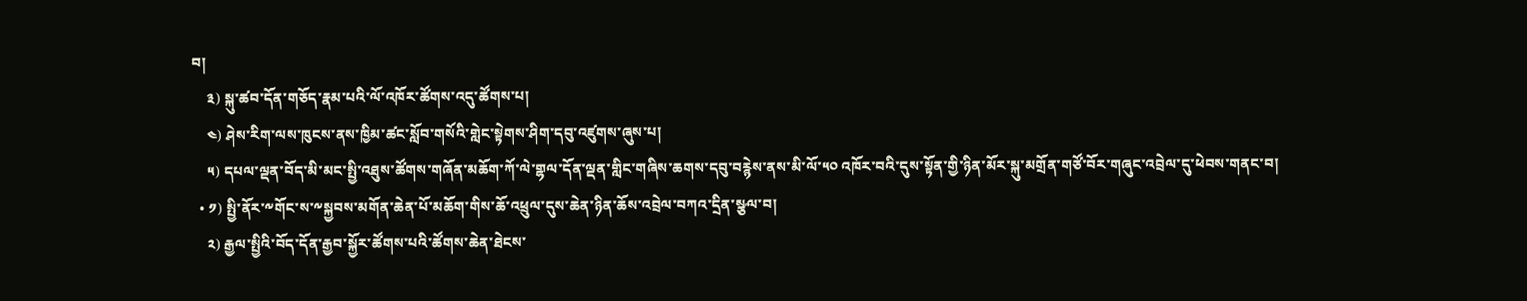བ།
    ༣) སྐུ་ཚབ་དོན་གཅོད་རྣམ་པའི་ལོ་འཁོར་ཚོགས་འདུ་ཚོགས་པ།
    ༤) ཤེས་རིག་ལས་ཁུངས་ནས་ཁྱིམ་ཚང་སློབ་གསོའི་གླེང་སྟེགས་ཤིག་དབུ་འཛུགས་ཞུས་པ།
    ༥) དཔལ་ལྡན་བོད་མི་མང་སྤྱི་འཐུས་ཚོགས་གཞོན་མཆོག་ཀོ་ལེ་གྷལ་དོན་ལྡན་གླིང་གཞིས་ཆགས་དབུ་བརྙེས་ནས་མི་ལོ་༥༠ འཁོར་བའི་དུས་སྟོན་གྱི་ཉིན་མོར་སྐུ་མགྲོན་གཙོ་བོར་གཞུང་འབྲེལ་དུ་ཕེབས་གནང་བ།
  • ༡) སྤྱི་ནོར་༸གོང་ས་༸སྐྱབས་མགོན་ཆེན་པོ་མཆོག་གིས་ཆོ་འཕྲུལ་དུས་ཆེན་ཉིན་ཆོས་འབྲེལ་བཀའ་དྲིན་སྩལ་བ།
    ༢) རྒྱལ་སྤྱིའི་བོད་དོན་རྒྱབ་སྐྱོར་ཚོགས་པའི་ཚོགས་ཆེན་ཐེངས་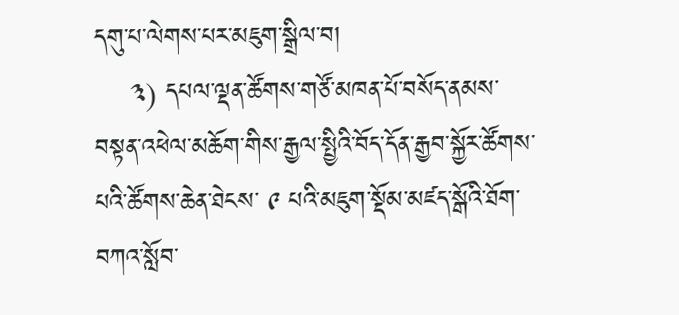དགུ་པ་ལེགས་པར་མཇུག་སྒྲིལ་བ།
    ༣) དཔལ་ལྡན་ཚོགས་གཙོ་མཁན་པོ་བསོད་ནམས་བསྟན་འཕེལ་མཆོག་གིས་རྒྱལ་སྤྱིའི་བོད་དོན་རྒྱབ་སྐྱོར་ཚོགས་པའི་ཚོགས་ཆེན་ཐེངས་ ༩ པའི་མཇུག་སྡོམ་མཛད་སྒོའི་ཐོག་བཀའ་སློབ་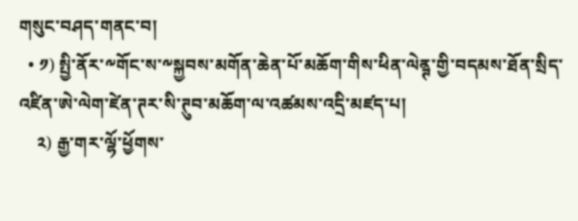གསུང་བཤད་གནང་བ།
  • ༡) སྤྱི་ནོར་༸གོང་ས་༸སྐྱབས་མགོན་ཆེན་པོ་མཆོག་གིས་ཕིན་ལེནྚ་གྱི་བདམས་ཐོན་སྲིད་འཛིན་ཨེ་ལེག་ཛེན་ཊར་སི་ཊུབ་མཆོག་ལ་འཚམས་འདྲི་མཛད་པ།
    ༢) རྒྱ་གར་ལྷོ་ཕྱོགས་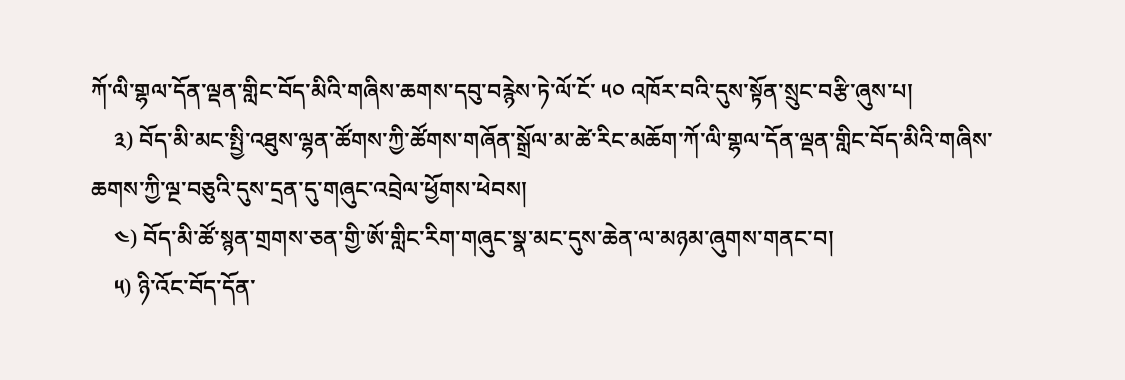ཀོ་ལི་གྷལ་དོན་ལྡན་གླིང་བོད་མིའི་གཞིས་ཆགས་དབུ་བརྙེས་ཏེ་ལོ་ངོ་ ༥༠ འཁོར་བའི་དུས་སྟོན་སྲུང་བརྩི་ཞུས་པ།
    ༣) བོད་མི་མང་སྤྱི་འཐུས་ལྷན་ཚོགས་ཀྱི་ཚོགས་གཞོན་སྒྲོལ་མ་ཚེ་རིང་མཆོག་ཀོ་ལི་གྷལ་དོན་ལྡན་གླིང་བོད་མིའི་གཞིས་ཆགས་ཀྱི་ལྔ་བཅུའི་དུས་དྲན་དུ་གཞུང་འབྲེལ་ཕྱོགས་ཕེབས།
    ༤) བོད་མི་ཚོ་སྙན་གྲགས་ཅན་གྱི་ཨོ་གླིང་རིག་གཞུང་སྣ་མང་དུས་ཆེན་ལ་མཉམ་ཞུགས་གནང་བ།
    ༥) ཉི་འོང་བོད་དོན་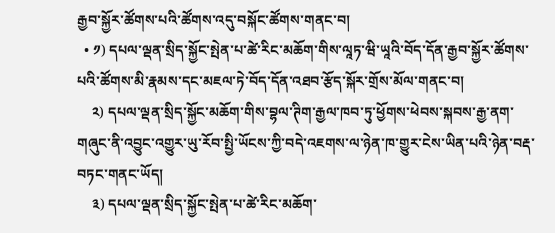རྒྱབ་སྐྱོར་ཚོགས་པའི་ཚོགས་འདུ་བསྐོང་ཚོགས་གནང་བ།
  • ༡) དཔལ་ལྡན་སྲིད་སྐྱོང་སྤེན་པ་ཚེ་རིང་མཆོག་གིས་ལཱཏ་ཝི་ཡཱའི་བོད་དོན་རྒྱབ་སྐྱོར་ཚོགས་པའི་ཚོགས་མི་རྣམས་དང་མཇལ་ཏེ་བོད་དོན་འཐབ་རྩོད་སྐོར་གྲོས་མོལ་གནང་བ།
    ༢) དཔལ་ལྡན་སྲིད་སྐྱོང་མཆོག་གིས་བྷལ་ཊིག་རྒྱལ་ཁབ་ཏུ་ཕྱོགས་ཕེབས་སྐབས་རྒྱ་ནག་གཞུང་ནི་འབྱུང་འགྱུར་ཡུ་རོབ་སྤྱི་ཡོངས་ཀྱི་བདེ་འཇགས་ལ་ཉེན་ཁ་གྱུར་ངེས་ཡིན་པའི་ཉེན་བརྡ་བཏང་གནང་ཡོད།
    ༣) དཔལ་ལྡན་སྲིད་སྐྱོང་སྤེན་པ་ཚེ་རིང་མཆོག་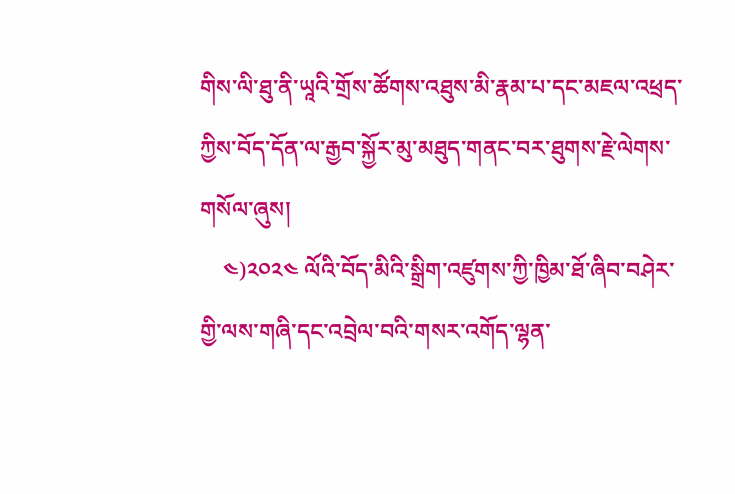གིས་ལི་ཐུ་ནི་ཡཱའི་གྲོས་ཚོགས་འཐུས་མི་རྣམ་པ་དང་མཇལ་འཕྲད་ཀྱིས་བོད་དོན་ལ་རྒྱབ་སྐྱོར་མུ་མཐུད་གནང་བར་ཐུགས་རྗེ་ལེགས་གསོལ་ཞུས།
    ༤)༢༠༢༤ ལོའི་བོད་མིའི་སྒྲིག་འཛུགས་ཀྱི་ཁྱིམ་ཐོ་ཞིབ་བཤེར་གྱི་ལས་གཞི་དང་འབྲེལ་བའི་གསར་འགོད་ལྷན་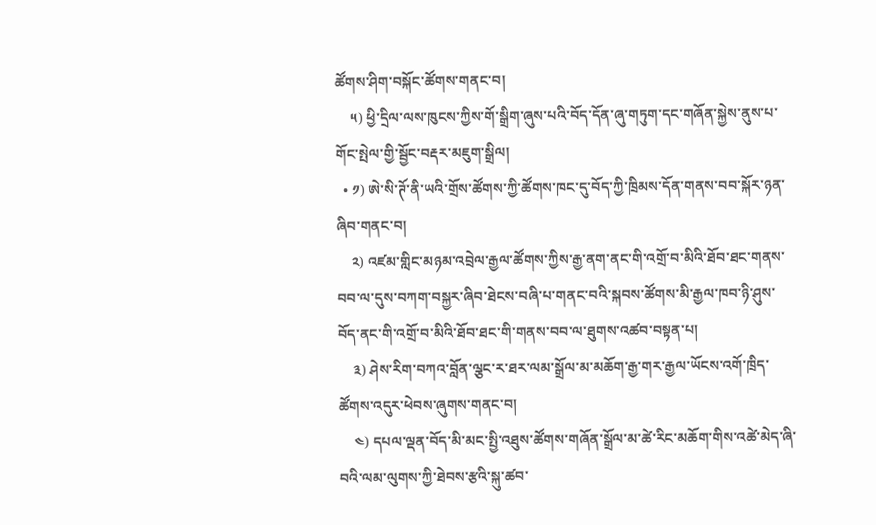ཚོགས་ཤིག་བསྐོང་ཚོགས་གནང་བ།
    ༥) ཕྱི་དྲིལ་ལས་ཁུངས་ཀྱིས་གོ་སྒྲིག་ཞུས་པའི་བོད་དོན་ཞུ་གཏུག་དང་གཞོན་སྐྱེས་ནུས་པ་གོང་སྤེལ་གྱི་སྦྱོང་བརྡར་མཇུག་སྒྲིལ།
  • ༡) ཨེ་སི་ཊོ་ནི་ཡའི་གྲོས་ཚོགས་ཀྱི་ཚོགས་ཁང་དུ་བོད་ཀྱི་ཁྲིམས་དོན་གནས་བབ་སྐོར་ཉན་ཞིབ་གནང་བ།
    ༢) འཛམ་གླིང་མཉམ་འབྲེལ་རྒྱལ་ཚོགས་ཀྱིས་རྒྱ་ནག་ནང་གི་འགྲོ་བ་མིའི་ཐོབ་ཐང་གནས་བབ་ལ་དུས་བཀག་བསྐྱར་ཞིབ་ཐེངས་བཞི་པ་གནང་བའི་སྐབས་ཚོགས་མི་རྒྱལ་ཁབ་ཉི་ཤུས་བོད་ནང་གི་འགྲོ་བ་མིའི་ཐོབ་ཐང་གི་གནས་བབ་ལ་ཐུགས་འཚབ་བསྟན་པ།
    ༣) ཤེས་རིག་བཀའ་བློན་ལྕང་ར་ཐར་ལམ་སྒྲོལ་མ་མཆོག་རྒྱ་གར་རྒྱལ་ཡོངས་འགོ་ཁྲིད་ཚོགས་འདུར་ཕེབས་ཞུགས་གནང་བ།
    ༤) དཔལ་ལྡན་བོད་མི་མང་སྤྱི་འཐུས་ཚོགས་གཞོན་སྒྲོལ་མ་ཚེ་རིང་མཆོག་གིས་འཚེ་མེད་ཞི་བའི་ལམ་ལུགས་ཀྱི་ཐེབས་རྩའི་སྐུ་ཚབ་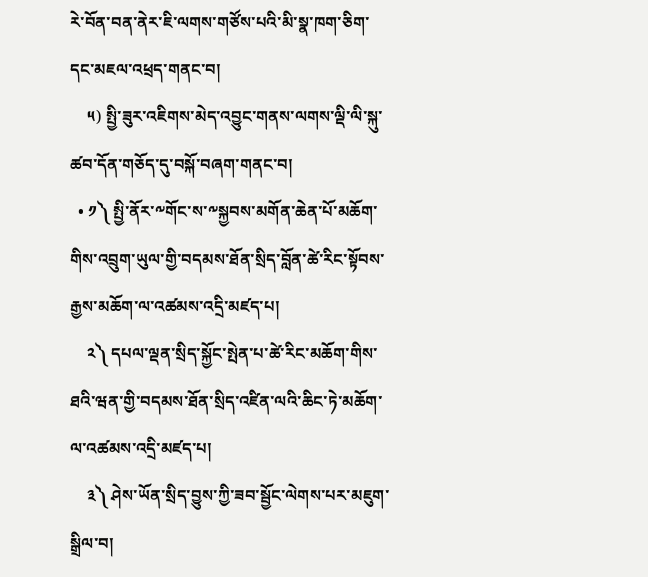རེ་བོན་བན་ནེར་ཇི་ལགས་གཙོས་པའི་མི་སྣ་ཁག་ཅིག་དང་མཇལ་འཕྲད་གནང་བ།
    ༥) སྤྱི་ཟུར་འཇིགས་མེད་འབྱུང་གནས་ལགས་ལྡི་ལི་སྐུ་ཚབ་དོན་གཅོད་དུ་བསྐོ་བཞག་གནང་བ།
  • ༡༽ སྤྱི་ནོར་༸གོང་ས་༸སྐྱབས་མགོན་ཆེན་པོ་མཆོག་གིས་འབྲུག་ཡུལ་གྱི་བདམས་ཐོན་སྲིད་བློན་ཚེ་རིང་སྟོབས་རྒྱས་མཆོག་ལ་འཚམས་འདྲི་མཛད་པ།
    ༢༽ དཔལ་ལྡན་སྲིད་སྐྱོང་སྤེན་པ་ཚེ་རིང་མཆོག་གིས་ཐའི་ཝན་གྱི་བདམས་ཐོན་སྲིད་འཛིན་ལའི་ཆིང་ཏེ་མཆོག་ལ་འཚམས་འདྲི་མཛད་པ།
    ༣༽ ཤེས་ཡོན་སྲིད་བྱུས་ཀྱི་ཟབ་སྦྱོང་ལེགས་པར་མཇུག་སྒྲིལ་བ།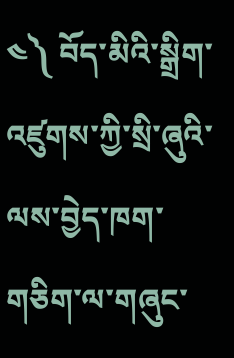༤༽ བོད་མིའི་སྒྲིག་འཛུགས་ཀྱི་སྲི་ཞུའི་ལས་བྱེད་ཁག་གཅིག་ལ་གཞུང་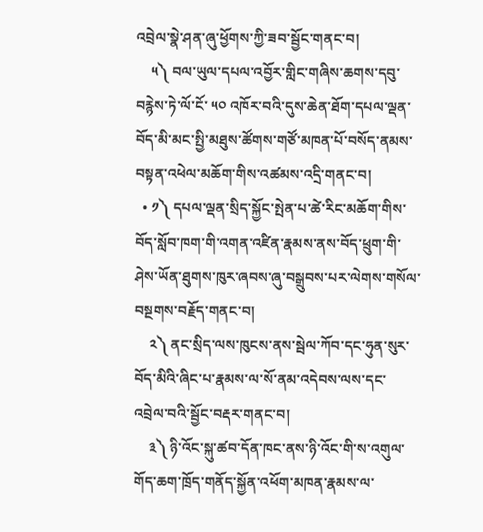འབྲེལ་སྣེ་ཤན་ཞུ་ཕྱོགས་ཀྱི་ཟབ་སྦྱོང་གནང་བ།
    ༥༽ བལ་ཡུལ་དཔལ་འབྱོར་གླིང་གཞིས་ཆགས་དབུ་བརྙེས་ཏེ་ལོ་ངོ་ ༥༠ འཁོར་བའི་དུས་ཆེན་ཐོག་དཔལ་ལྡན་བོད་མི་མང་སྤྱི་མཐུས་ཚོགས་གཙོ་མཁན་པོ་བསོད་ནམས་བསྟན་འཕེལ་མཆོག་གིས་འཚམས་འདྲི་གནང་བ།
  • ༡༽ དཔལ་ལྡན་སྲིད་སྐྱོང་སྤེན་པ་ཚེ་རིང་མཆོག་གིས་བོད་སློབ་ཁག་གི་འགན་འཛིན་རྣམས་ནས་བོད་ཕྲུག་གི་ཤེས་ཡོན་ཐུགས་ཁུར་ཞབས་ཞུ་བསྒྲུབས་པར་ལེགས་གསོལ་བསྔགས་བརྗོད་གནང་བ།
    ༢༽ ནང་སྲིད་ལས་ཁུངས་ནས་སྦེལ་ཀོབ་དང་ཧུན་སུར་བོད་མིའི་ཞིང་པ་རྣམས་ལ་སོ་ནམ་འདེབས་ལས་དང་འབྲེལ་བའི་སྦྱོང་བརྡར་གནང་བ།
    ༣༽ ཉི་འོང་སྐུ་ཚབ་དོན་ཁང་ནས་ཉི་འོང་གི་ས་འགུལ་གོད་ཆག་ཁྲོད་གནོད་སྐྱོན་འཕོག་མཁན་རྣམས་ལ་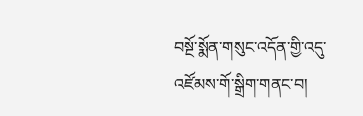བསྔོ་སྨོན་གསུང་འདོན་གྱི་འདུ་འཛོམས་གོ་སྒྲིག་གནང་བ།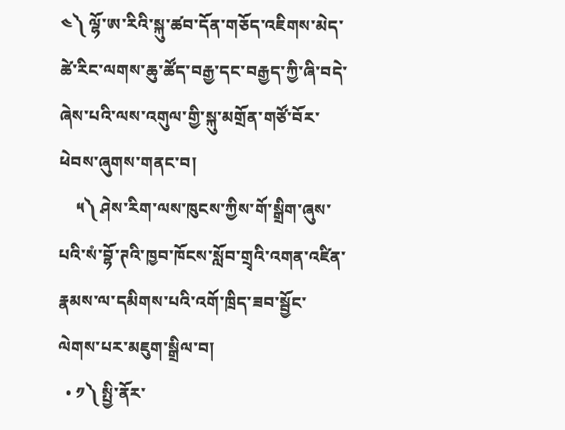༤༽ ལྷོ་ཨ་རིའི་སྐུ་ཚབ་དོན་གཅོད་འཇིགས་མེད་ཚེ་རིང་ལགས་ཆུ་ཚོད་བརྒྱ་དང་བརྒྱད་ཀྱི་ཞི་བདེ་ཞེས་པའི་ལས་འགུལ་གྱི་སྐུ་མགྲོན་གཙོ་བོར་ཕེབས་ཞུགས་གནང་བ།
    ༥༽ ཤེས་རིག་ལས་ཁུངས་ཀྱིས་གོ་སྒྲིག་ཞུས་པའི་སཾ་བྷོ་ཊའི་ཁྱབ་ཁོངས་སློབ་གྲྭའི་འགན་འཛིན་རྣམས་ལ་དམིགས་པའི་འགོ་ཁྲིད་ཟབ་སྦྱོང་ལེགས་པར་མཇུག་སྒྲིལ་བ།
  • ༡༽ སྤྱི་ནོར་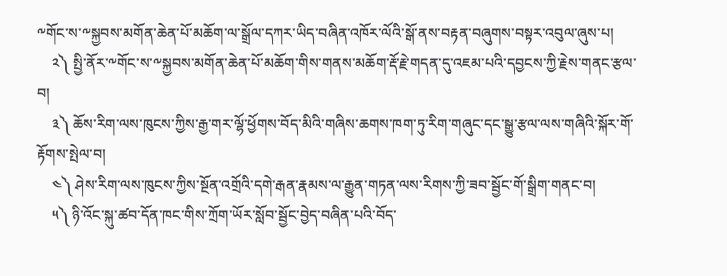༸གོང་ས་༸སྐྱབས་མགོན་ཆེན་པོ་མཆོག་ལ་སྒྲོལ་དཀར་ཡིད་བཞིན་འཁོར་ལོའི་སྒོ་ནས་བརྟན་བཞུགས་བསྟར་འབུལ་ཞུས་པ།
    ༢༽ སྤྱི་ནོར་༸གོང་ས་༸སྐྱབས་མགོན་ཆེན་པོ་མཆོག་གིས་གནས་མཆོག་རྡོ་རྗེ་གདན་དུ་འཇམ་པའི་དབྱངས་ཀྱི་རྗེས་གནང་རྩལ་བ།
    ༣༽ ཆོས་རིག་ལས་ཁུངས་ཀྱིས་རྒྱ་གར་ལྷོ་ཕྱོགས་བོད་མིའི་གཞིས་ཆགས་ཁག་ཏུ་རིག་གཞུང་དང་སྒྱུ་རྩལ་ལས་གཞིའི་སྐོར་གོ་རྟོགས་སྤེལ་བ།
    ༤༽ ཤེས་རིག་ལས་ཁུངས་ཀྱིས་སྔོན་འགྲོའི་དགེ་རྒན་རྣམས་ལ་རྒྱུན་གཏན་ལས་རིགས་ཀྱི་ཟབ་སྦྱོང་གོ་སྒྲིག་གནང་བ།
    ༥༽ ཉི་འོང་སྐུ་ཚབ་དོན་ཁང་གིས་ཀྲོག་ཡོར་སློབ་སྦྱོང་བྱེད་བཞིན་པའི་བོད་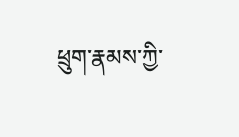ཕྲུག་རྣམས་ཀྱི་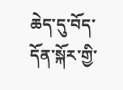ཆེད་དུ་བོད་དོན་སྐོར་གྱི་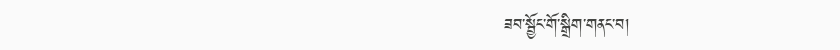ཟབ་སྦྱོང་གོ་སྒྲིག་གནང་བ།